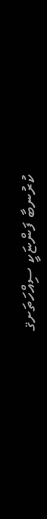ކުރުނބާ ފަންޏަކީ ސިއްހަތަށޤ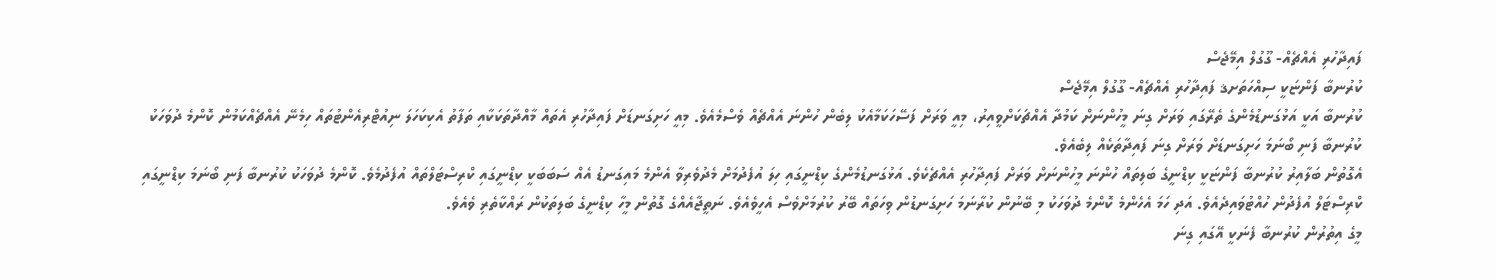ފައިދާހުރި އެއްޗެއް- ގޫގުލް އިމޭޖެސް
ކުރުނބާ ފަންޏަކީ ސިއްހަތަށޤ ފައިދާހުރި އެއްޗެއް- ގޫގުލް އިމޭޖެސް
ކުރުނބާ އަކީ އަޅުގަނޑުމެންގެ ތެރޭގައި ވަރަށް ގިނަ މީހުންނަށް ކަމުދާ އެއްޗަކަށްވީއިރު، މިއީ ވަރަށް ފަސޭހަކަމާއެކު ލިބެން ހުންނަ އެއްޗެއް ވެސްމެއެވެ. މިއީ ހަށިގަނޑަށް ފައިދާހުރި އެތައް މާއްދާތަކަކާއި ތަފާތު އެކިކަހަލަ ނިއުޓްރިއެންޓުތައް ހިމެނޭ އެއްޗެއްކަމުން ކޮންމެ ދުވަހަކު ކުރުނބާ ފަނި ބޯނަމަ ހަށިގަނޑަށް ވަރަށް ގިނަ ފައިދާތަކެއް ލިބެއެވެ.
އެގޮތުން ބަލާއިރު ކުރުނބާ ފަންޏަކީ ކިޑްނީގެ ބަލިތައް ހުންނަ މީހުންނަށް ވަރަށް ފައިދާހުރި އެއްޗެކެވެ. އަޅުގަނޑުމެންގެ ކިޑްނީގައި ހިލަ އުފެދުމަށް މެދުވެރިވާ އެންމެ މައިގަނޑު އެއް ސަބަބަކީ ކިޑްނީގައި ކްރިސްޓަލްތައް އުފެދުމެވެ. ކޮންމެ ދުވަހަކު ކުރުނބާ ފަނި ބޯނަމަ ކިޑްނީގައި ކްރިސްޓަލް އުފެދުން ހުއްޓުވައިދެއެވެ. އަދި ހަމަ އެހެންމެ ކޮންމެ ދުވަހަކު މި ބޭނުން ކުރާނަމަ ހަށިގަނޑުން ވިހަތައް ބޭރު ކުރުމަށްވެސް އެހީވެއެވެ. ނަތީޖާއެއްގެ ގޮތުން މީހާ ކިޑްނީގެ ބަލިތަކުން ރައްކާތެރި ވެއެވެ.
މީގެ އިތުރުން ކުރުނބާ ފެނަކީ އޭގައި ގިނަ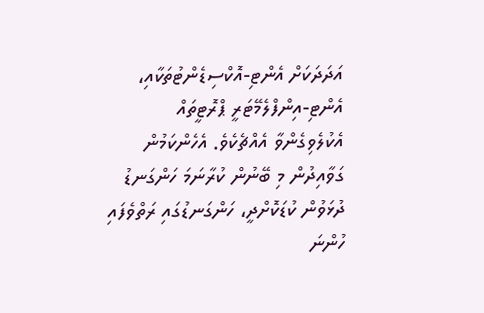އަދަދަކަށް އެންޓި-އޮކްސިޑެންޓުތަކާއި، އެންޓި-އިންފްލެމޭޓަރީ ޕްރޮޓީތައް އެކުލެވިގެންވާ އެއްޗެކެވެ. އެހެންކަމުން ގަވާއިދުން މި ބޭނުން ކުރާނަމަ ހަންގަނޑު ދުޅަވުން ކުޑަކޮށްދީ، ހަންގަނޑުގައި ރަތްވެފައި ހުންނަ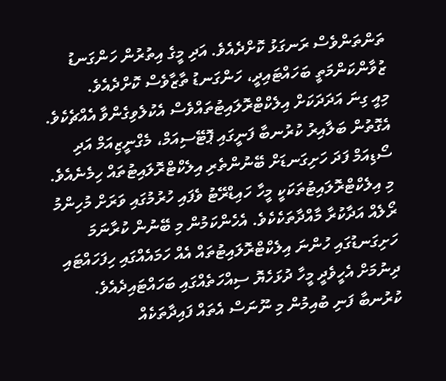ތަންތަންވެސް ރަނގަޅު ކޮށްދެއެވެ. އަދި މީގެ އިތުރުން ހަންގަނޑު ޒުވާންކަންމަތީ ބަހައްޓައިދީ، ހަންގަނޑު ތާޒާވެސް ކޮށްދެއެވެ.
މިއީ ގިނަ އަދަދަކަށް އިލެކްޓްރޮލައިޓުތައްވެސް އެކުލެވިގެންވާ އެއްޗެކެވެ. އެގޮތުން ބަލާއިރު ކުރުނބާ ފަނީގައި ޕޮޓޭސިއަމް، މެގްނީޒިއަމް އަދި ސޯޑިއަމް ފަދަ ހަށިގަނޑަށް ބޭނުންތެރި އިލެކްޓްރޮލައިޓުތައް ހިމެނެއެވެ. މި އިލެކްޓްރޮލައިޓުތަކަކީ މީހާ ހައިޑްރޭޓު ވެފައި ހުރުމުގައި ވަރަށް މުހިންމު ރޯލެއް އަދާކުރާ މާއްދާތަކެކެވެ. އެހެންކަމުން މި ބޭނުން ކުރާނަމަ ހަށިގަނޑުގައި ހުންނަ އިލެކްޓްރޮލައިޓުތައް އެއް ހަމައެއްގައި ހިފަހައްޓައި ދިނުމަށް އެހީވެދީ މީހާ ދުޅަހެޔޮ ސިއްހަތެއްގައި ބަހައްޓައިދެއެވެ.
ކުރުނބާ ފަނި ބުއިމުން މި ނޫނަސް އެތައް ފައިދާތަކެއް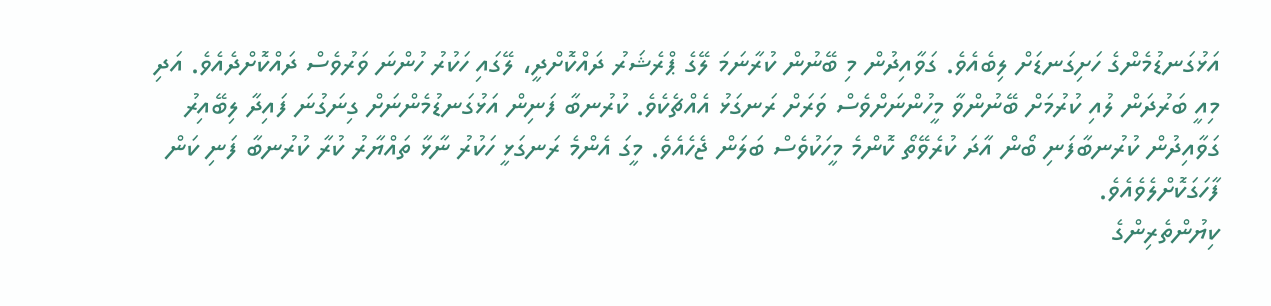އަޅުގަނޑުމެންގެ ހަށިގަނޑަށް ލިބެއެވެ. ގަވާއިދުން މި ބޭނުން ކުރާނަމަ ލޭގެ ޕްރެޝަރު ދައްކޮށްދީ، ލޭގައި ހަކުރު ހުންނަ ވަރުވެސް ދައްކޮށްދެއެވެ. އަދި މިއީ ބަރުދަން ލުއި ކުރުމަށް ބޭނުންވާ މީހުންނަށްވެސް ވަރަށް ރަނގަޅު އެއްޗެކެވެ. ކުރުނބާ ފަނިން އަޅުގަނޑުމެންނަށް ގިނަގުނަ ފައިދާ ލިބޭއިރު ގަވާއިދުން ކުރުނބާފަނި ބޯން އާދަ ކުރެވޭތޯ ކޮންމެ މީހަކުވެސް ބަލަން ޖެހެއެވެ. މީގަ އެންމެ ރަނގަޅީ ހަކުރު ނާޅާ ތައްޔާރު ކުރާ ކުރުނބާ ފަނި ކަން ފާހަގަކޮށްލެވެއެވެ.
ކިޔުންތެރިންގެ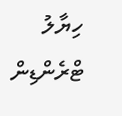ހިޔާލު
ޓްރެންޑިން